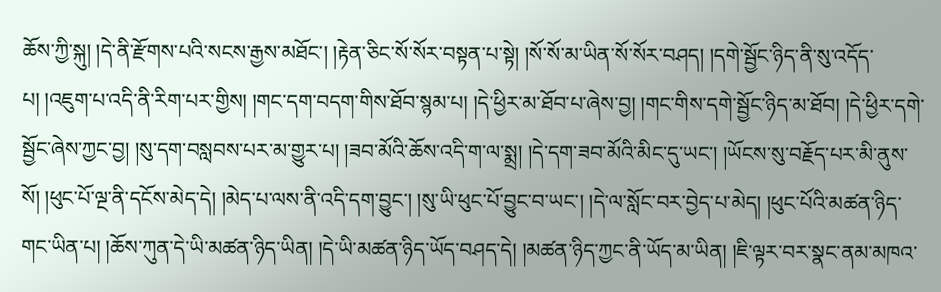ཆོས་ཀྱི་སྐུ། །དེ་ནི་རྫོགས་པའི་སངས་རྒྱས་མཐོང་། །རྟེན་ཅིང་སོ་སོར་བསྟན་པ་སྟེ། །སོ་སོ་མ་ཡིན་སོ་སོར་བཤད། །དགེ་སྦྱོང་ཉིད་ནི་སུ་འདོད་པ། །འཇུག་པ་འདི་ནི་རིག་པར་གྱིས། །གང་དག་བདག་གིས་ཐོབ་སྙམ་པ། །དེ་ཕྱིར་མ་ཐོབ་པ་ཞེས་བྱ། །གང་གིས་དགེ་སྦྱོང་ཉིད་མ་ཐོབ། །དེ་ཕྱིར་དགེ་སྦྱོང་ཞེས་ཀྱང་བྱ། །སུ་དག་བསླབས་པར་མ་གྱུར་པ། །ཟབ་མོའི་ཆོས་འདི་ག་ལ་སྨྲ། །དེ་དག་ཟབ་མོའི་མིང་དུ་ཡང་། །ཡོངས་སུ་བརྗོད་པར་མི་ནུས་སོ། །ཕུང་པོ་ལྔ་ནི་དངོས་མེད་དེ། །མེད་པ་ལས་ནི་འདི་དག་བྱུང་། །སུ་ཡི་ཕུང་པོ་བྱུང་བ་ཡང་། །དེ་ལ་སློང་བར་བྱེད་པ་མེད། །ཕུང་པོའི་མཚན་ཉིད་གང་ཡིན་པ། །ཆོས་ཀུན་དེ་ཡི་མཚན་ཉིད་ཡིན། །དེ་ཡི་མཚན་ཉིད་ཡོད་བཤད་དེ། །མཚན་ཉིད་ཀྱང་ནི་ཡོད་མ་ཡིན། །ཇི་ལྟར་བར་སྣང་ནམ་མཁའ་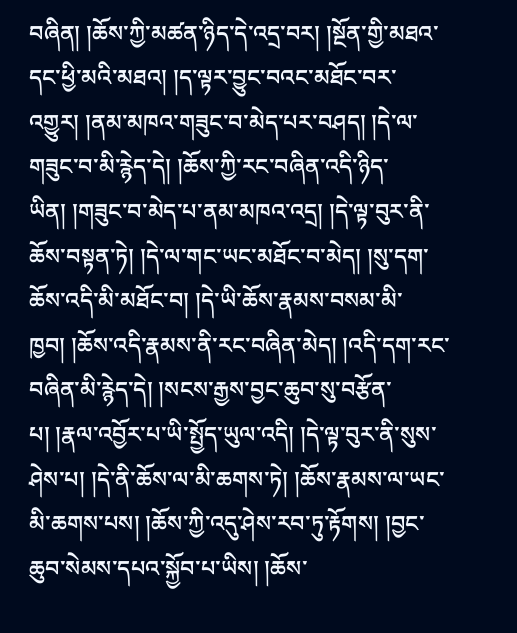བཞིན། །ཆོས་ཀྱི་མཚན་ཉིད་དེ་འདྲ་བར། །སྔོན་གྱི་མཐའ་དང་ཕྱི་མའི་མཐའ། །ད་ལྟར་བྱུང་བའང་མཐོང་བར་འགྱུར། །ནམ་མཁའ་གཟུང་བ་མེད་པར་བཤད། །དེ་ལ་གཟུང་བ་མི་རྙེད་དེ། །ཆོས་ཀྱི་རང་བཞིན་འདི་ཉིད་ཡིན། །གཟུང་བ་མེད་པ་ནམ་མཁའ་འདྲ། །དེ་ལྟ་བུར་ནི་ཆོས་བསྟན་ཏེ། །དེ་ལ་གང་ཡང་མཐོང་བ་མེད། །སུ་དག་ཆོས་འདི་མི་མཐོང་བ། །དེ་ཡི་ཆོས་རྣམས་བསམ་མི་ཁྱབ། །ཆོས་འདི་རྣམས་ནི་རང་བཞིན་མེད། །འདི་དག་རང་བཞིན་མི་རྙེད་དེ། །སངས་རྒྱས་བྱང་ཆུབ་སུ་བརྩོན་པ། །རྣལ་འབྱོར་པ་ཡི་སྤྱོད་ཡུལ་འདི། །དེ་ལྟ་བུར་ནི་སུས་ཤེས་པ། །དེ་ནི་ཆོས་ལ་མི་ཆགས་ཏེ། །ཆོས་རྣམས་ལ་ཡང་མི་ཆགས་པས། །ཆོས་ཀྱི་འདུ་ཤེས་རབ་ཏུ་རྟོགས། །བྱང་ཆུབ་སེམས་དཔའ་སྐྱོབ་པ་ཡིས། །ཆོས་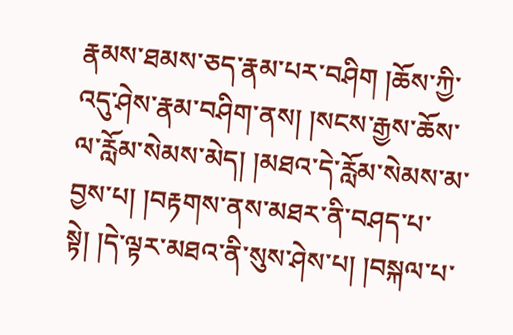རྣམས་ཐམས་ཅད་རྣམ་པར་བཤིག །ཆོས་ཀྱི་འདུ་ཤེས་རྣམ་བཤིག་ནས། །སངས་རྒྱས་ཆོས་ལ་རློམ་སེམས་མེད། །མཐའ་དེ་རློམ་སེམས་མ་བྱས་པ། །བརྟགས་ནས་མཐར་ནི་བཤད་པ་སྟེ། །དེ་ལྟར་མཐའ་ནི་སུས་ཤེས་པ། །བསྐལ་པ་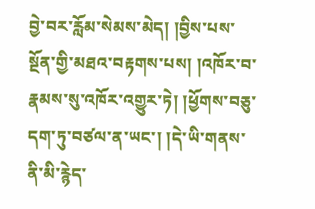བྱེ་བར་རློམ་སེམས་མེད། །བྱིས་པས་སྔོན་གྱི་མཐའ་བརྟགས་པས། །འཁོར་བ་རྣམས་སུ་འཁོར་འགྱུར་ཏེ། །ཕྱོགས་བཅུ་དག་ཏུ་བཙལ་ན་ཡང་། །དེ་ཡི་གནས་ནི་མི་རྙེད་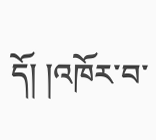དོ། །འཁོར་བ་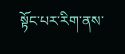སྟོང་པར་རིག་ནས་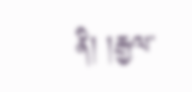ནི། །རྒྱལ་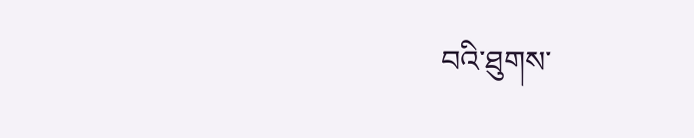བའི་ཐུགས་